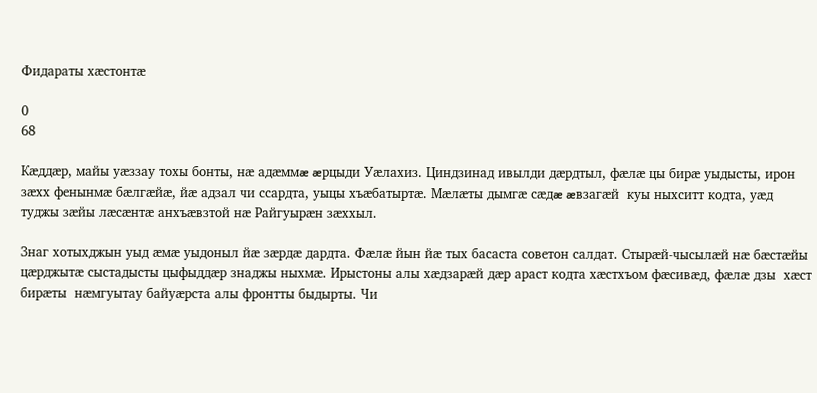Фидараты хæстонтæ

0
68

Кæддæр, майы уæззау тохы бонты, нæ адæммæ æрцыди Уæлахиз. Циндзинад ивылди дæрдтыл, фæлæ цы бирæ уыдысты, ирон зæхх фенынмæ бæлгæйæ, йæ адзал чи ссардта, уыцы хъæбатыртæ. Мæлæты дымгæ сæдæ æвзагæй  куы ныхситт кодта, уæд туджы зæйы лæсæнтæ анхъæвзтой нæ Райгуырæн зæххыл.

Знаг хотыхджын уыд æмæ уыдоныл йæ зæрдæ дардта. Фæлæ йын йæ тых басаста советон салдат. Стырæй-чысылæй нæ бæстæйы цæрджытæ сыстадысты цыфыддæр знаджы ныхмæ. Ирыстоны алы хæдзарæй дæр араст кодта хæстхъом фæсивæд, фæлæ дзы  хæст  бирæты  нæмгуытау байуæрста алы фронтты быдырты. Чи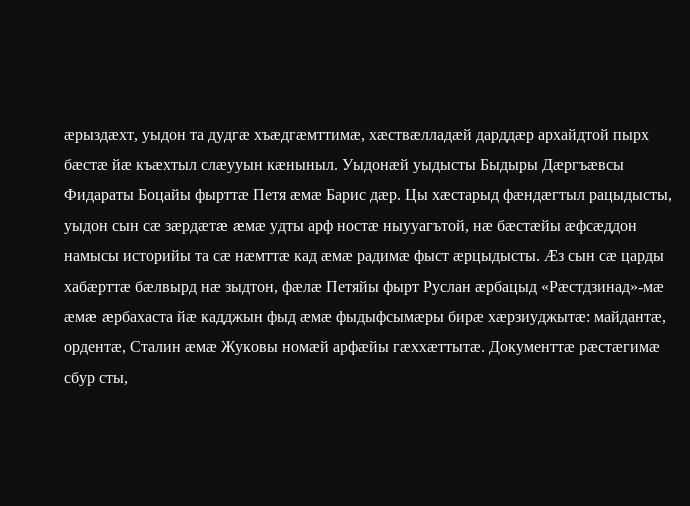æрыздæхт, уыдон та дудгæ хъæдгæмттимæ, хæствæлладæй дарддæр архайдтой пырх
бæстæ йæ къæхтыл слæууын кæныныл. Уыдонæй уыдысты Быдыры Дæргъæвсы Фидараты Боцайы фырттæ Петя æмæ Барис дæр. Цы хæстарыд фæндæгтыл рацыдысты, уыдон сын сæ зæрдæтæ æмæ удты арф ностæ ныууагътой, нæ бæстæйы æфсæддон намысы историйы та сæ нæмттæ кад æмæ радимæ фыст æрцыдысты. Æз сын сæ царды хабæрттæ бæлвырд нæ зыдтон, фæлæ Петяйы фырт Руслан æрбацыд «Рæстдзинад»-мæ æмæ æрбахаста йæ кадджын фыд æмæ фыдыфсымæры бирæ хæрзиуджытæ: майдантæ, ордентæ, Сталин æмæ Жуковы номæй арфæйы гæххæттытæ. Документтæ рæстæгимæ сбур сты,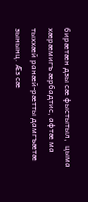бирæтæн дзы сæ фыстытыл,  цыма хæрæмигъ æрбадтис, афтæ ма тыххæй ранæй-рæтты дамгъæтæ зынынц. Æз сæ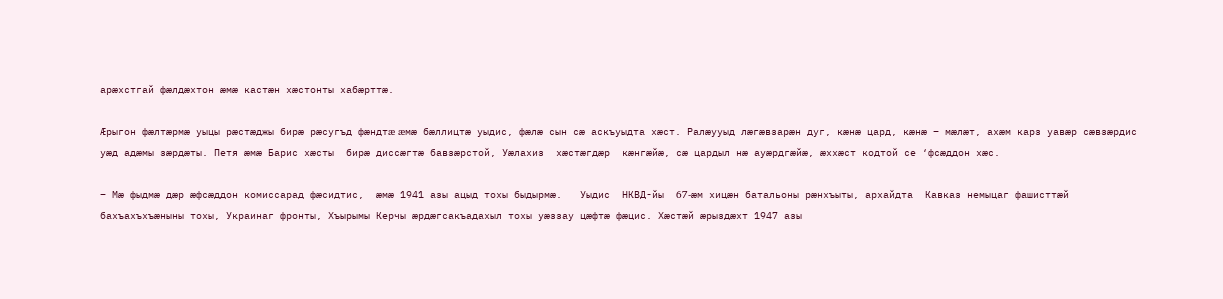арæхстгай фæлдæхтон æмæ кастæн хæстонты хабæрттæ.

Æрыгон фæлтæрмæ уыцы рæстæджы бирæ рæсугъд фæндтæ æмæ бæллицтæ уыдис, фæлæ сын сæ аскъуыдта хæст. Ралæууыд лæгæвзарæн дуг, кæнæ цард, кæнæ – мæлæт, ахæм карз уавæр сæвзæрдис уæд адæмы зæрдæты. Петя æмæ Барис хæсты  бирæ диссæгтæ бавзæрстой, Уæлахиз  хæстæгдæр  кæнгæйæ, сæ цардыл нæ ауæрдгæйæ, æххæст кодтой се ‘фсæддон хæс.

– Мæ фыдмæ дæр æфсæддон комиссарад фæсидтис,  æмæ 1941 азы ацыд тохы быдырмæ.   Уыдис  НКВД-йы  67-æм хицæн батальоны рæнхъыты, архайдта  Кавказ немыцаг фашисттæй бахъахъхъæныны тохы, Украинаг фронты, Хъырымы Керчы æрдæгсакъадахыл тохы уæззау цæфтæ фæцис. Хæстæй æрыздæхт 1947 азы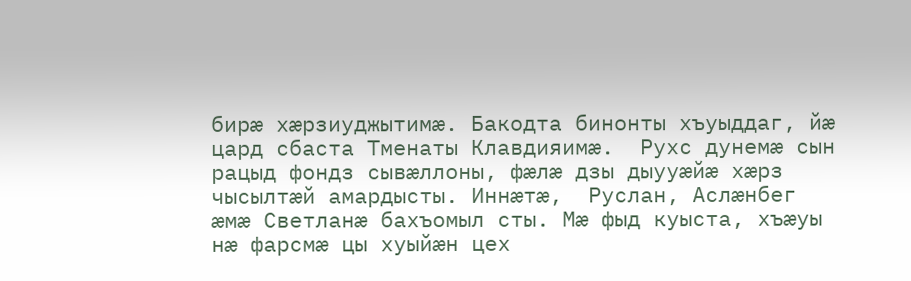бирæ хæрзиуджытимæ. Бакодта бинонты хъуыддаг, йæ цард сбаста Тменаты Клавдияимæ.  Рухс дунемæ сын рацыд фондз сывæллоны, фæлæ дзы дыууæйæ хæрз чысылтæй амардысты. Иннæтæ,  Руслан, Аслæнбег æмæ Светланæ бахъомыл сты. Мæ фыд куыста, хъæуы нæ фарсмæ цы хуыйæн цех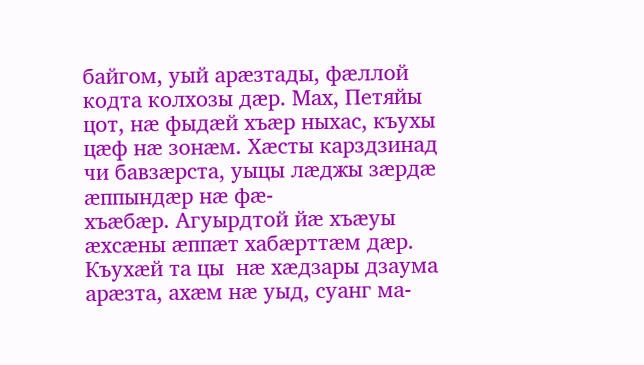байгом, уый арæзтады, фæллой кодта колхозы дæр. Мах, Петяйы цот, нæ фыдæй хъæр ныхас, къухы  цæф нæ зонæм. Хæсты карздзинад чи бавзæрста, уыцы лæджы зæрдæ æппындæр нæ фæ-
хъæбæр. Агуырдтой йæ хъæуы æхсæны æппæт хабæрттæм дæр. Къухæй та цы  нæ хæдзары дзаума арæзта, ахæм нæ уыд, суанг ма-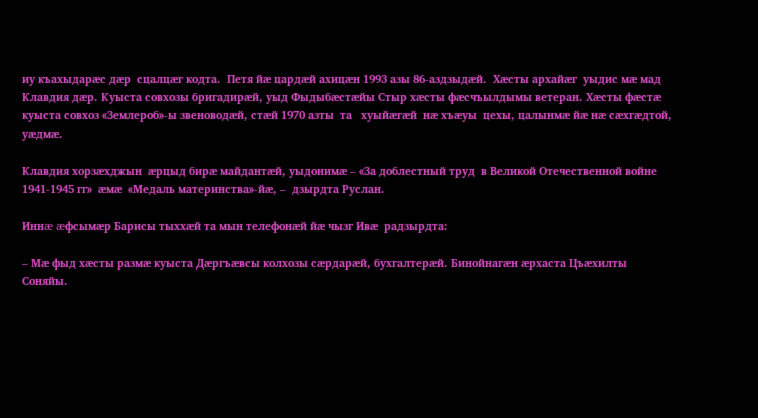иу къахыдарæс дæр  сцалцæг кодта.  Петя йæ цардæй ахицæн 1993 азы 86-аздзыдæй.  Хæсты архайæг  уыдис мæ мад Клавдия дæр. Куыста совхозы бригадирæй, уыд Фыдыбæстæйы Стыр хæсты фæсчъылдымы ветеран. Хæсты фæстæ куыста совхоз «Землероб»-ы звеноводæй, стæй 1970 азты  та   хуыйæгæй  нæ хъæуы  цехы, цалынмæ йæ нæ сæхгæдтой, уæдмæ.

Клавдия хорзæхджын  æрцыд бирæ майдантæй, уыдонимæ – «За доблестный труд  в Великой Отечественной войне 1941-1945 гг»  æмæ  «Медаль материнства»-йæ, –  дзырдта Руслан.

Иннæ æфсымæр Барисы тыххæй та мын телефонæй йæ чызг Ивæ  радзырдта:

– Мæ фыд хæсты размæ куыста Дæргъæвсы колхозы сæрдарæй, бухгалтерæй. Бинойнагæн æрхаста Цъæхилты Соняйы.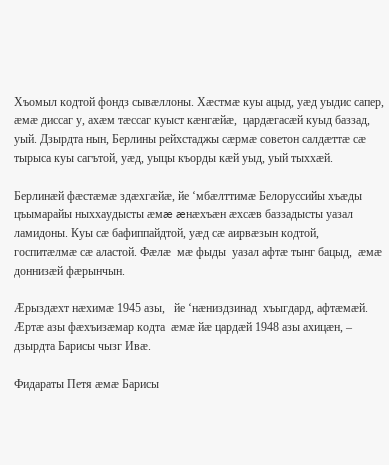Хъомыл кодтой фондз сывæллоны. Хæстмæ куы ацыд, уæд уыдис сапер, æмæ диссаг у, ахæм тæссаг куыст кæнгæйæ,  цардæгасæй куыд баззад, уый. Дзырдта нын, Берлины рейхстаджы сæрмæ советон салдæттæ сæ тырыса куы сагътой, уæд, уыцы къорды кæй уыд, уый тыххæй.

Берлинæй фæстæмæ здæхгæйæ, йе ‘мбæлттимæ Белоруссийы хъæды  цъымарайы ныххаудысты æмæ æнæхъæн æхсæв баззадысты уазал ламидоны. Куы сæ бафиппайдтой, уæд сæ аирвæзын кодтой,   госпитæлмæ сæ аластой. Фæлæ  мæ фыды  уазал афтæ тынг бацыд,  æмæ доннизæй фæрынчын.

Æрыздæхт нæхимæ 1945 азы,   йе ‘нæниздзинад  хъыгдард, афтæмæй. Æртæ азы фæхъизæмар кодта  æмæ йæ цардæй 1948 азы ахицæн, –  дзырдта Барисы чызг Ивæ.

Фидараты Петя æмæ Барисы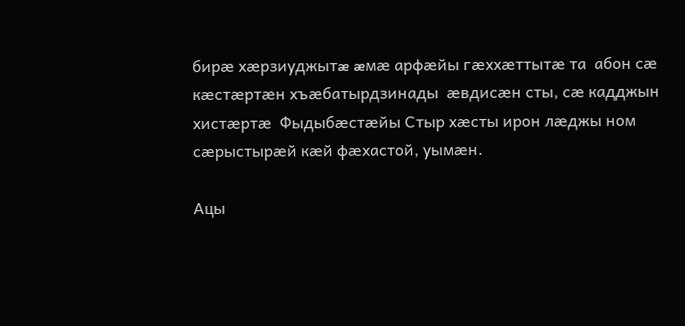бирæ хæрзиуджытæ æмæ арфæйы гæххæттытæ та  абон сæ кæстæртæн хъæбатырдзинады  æвдисæн сты, сæ кадджын хистæртæ  Фыдыбæстæйы Стыр хæсты ирон лæджы ном сæрыстырæй кæй фæхастой, уымæн.

Ацы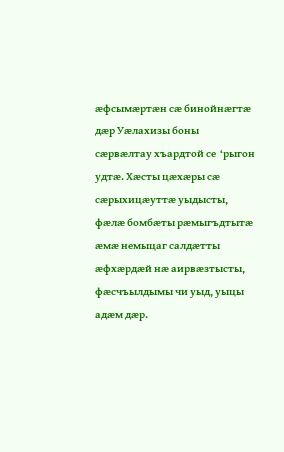æфсымæртæн сæ бинойнæгтæ дæр Уæлахизы боны сæрвæлтау хъардтой се  ‘рыгон удтæ. Хæсты цæхæры сæ сæрыхицæуттæ уыдысты, фæлæ бомбæты рæмыгъдтытæ   æмæ немыцаг салдæтты æфхæрдæй нæ аирвæзтысты,  фæсчъылдымы чи уыд, уыцы адæм дæр.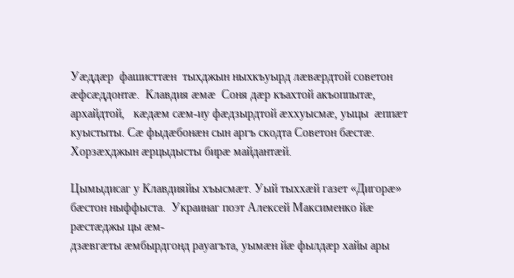Уæддæр  фашисттæн  тыхджын ныхкъуырд лæвæрдтой советон æфсæддонтæ.  Клавдия æмæ  Соня дæр къахтой акъоппытæ, архайдтой,   кæдæм сæм-иу фæдзырдтой æххуысмæ, уыцы  æппæт куыстыты. Сæ фыдæбонæн сын аргъ скодта Советон бæстæ. Хорзæхджын æрцыдысты бирæ майдантæй.

Цымыдисаг у Клавдияйы хъысмæт. Уый тыххæй газет «Дигорæ» бæстон ныффыста.  Украинаг поэт Алексей Максименко йæ рæстæджы цы æм-
дзæвгæты æмбырдгонд рауагъта, уымæн йæ фылдæр хайы ары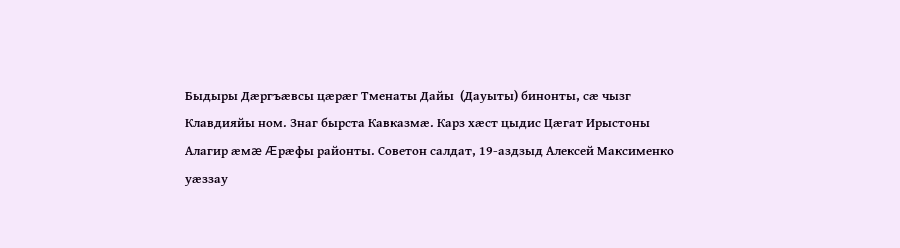Быдыры Дæргъæвсы цæрæг Тменаты Дайы  (Дауыты) бинонты, сæ чызг Клавдияйы ном. Знаг бырста Кавказмæ. Карз хæст цыдис Цæгат Ирыстоны Алагир æмæ Æрæфы районты. Советон салдат, 19-аздзыд Алексей Максименко уæззау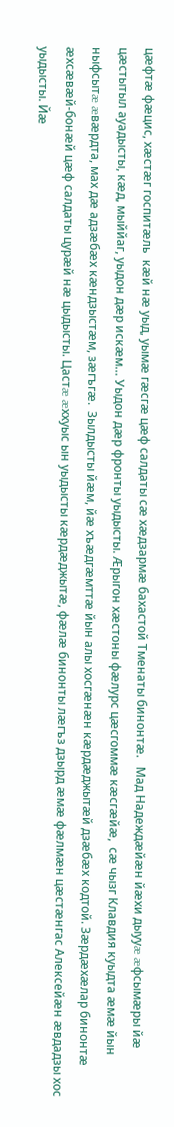цæфтæ фæцис, хæстæг госпитæль  кæй нæ уыд, уымæ гæсгæ цæф салдаты сæ хæдзармæ бахастой Тменаты бинонтæ.   Мад Надеждæйæн йæхи дыууæ æфсымæры йæ цæстытыл ауадысты, кæд, мыййаг, уыдон дæр искæм… Уыдон дæр фронты уыдысты. Æрыгон хæстоны фæлурс цæсгоммæ кæсгæйæ,  сæ чызг Клавдия куыдта æмæ йын ныфсытæ æвæрдта, мах дæ адзæбæх кæндзыстæм, зæгъгæ.  Зылдысты йæм, йæ хъæдгæмттæ йын алы хосгæнæн кæрдæджытæй дзæбæх кодтой. Зæрдæхæлар бинонтæ æхсæвæй-бонæй цæф салдаты цурæй нæ цыдысты. Цастæ æххуыс ын уыдысты кæрдæджытæ, фæлæ бинонты лæгъз дзырд æмæ фæлмæн цæстæнгас Алексейæн æвдадзы хос уыдысты. Йæ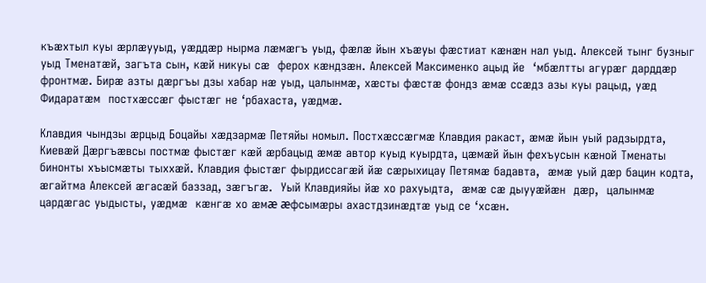къæхтыл куы æрлæууыд, уæддæр нырма лæмæгъ уыд, фæлæ йын хъæуы фæстиат кæнæн нал уыд. Алексей тынг бузныг уыд Тменатæй, загъта сын, кæй никуы сæ  ферох кæндзæн. Алексей Максименко ацыд йе  ‘мбæлтты агурæг дарддæр фронтмæ. Бирæ азты дæргъы дзы хабар нæ уыд, цалынмæ, хæсты фæстæ фондз æмæ ссæдз азы куы рацыд, уæд   Фидаратæм  постхæссæг фыстæг не ‘рбахаста, уæдмæ.

Клавдия чындзы æрцыд Боцайы хæдзармæ Петяйы номыл. Постхæссæгмæ Клавдия ракаст, æмæ йын уый радзырдта, Киевæй Дæргъæвсы постмæ фыстæг кæй æрбацыд æмæ автор куыд куырдта, цæмæй йын фехъусын кæной Тменаты бинонты хъысмæты тыххæй. Клавдия фыстæг фырдиссагæй йæ сæрыхицау Петямæ бадавта,  æмæ уый дæр бацин кодта, æгайтма Алексей æгасæй баззад, зæгъгæ.  Уый Клавдияйы йæ хо рахуыдта,  æмæ сæ дыууæйæн  дæр,  цалынмæ цардæгас уыдысты, уæдмæ  кæнгæ хо æмæ æфсымæры ахастдзинæдтæ уыд се ‘хсæн.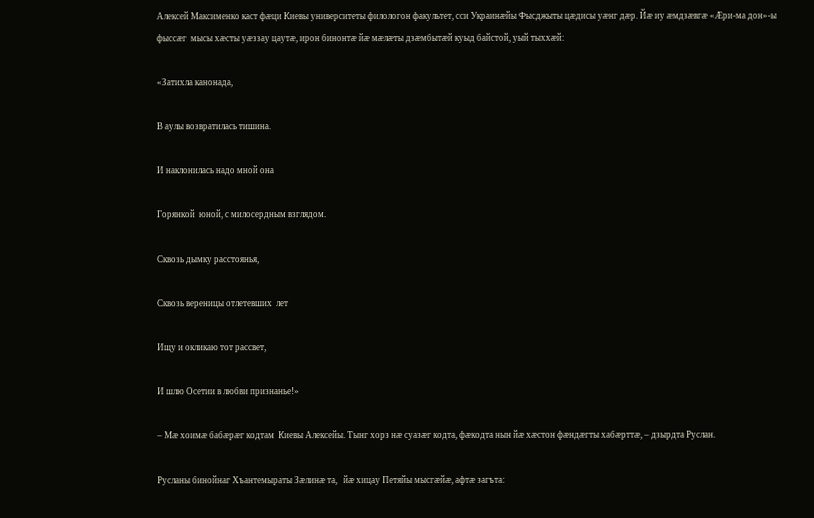Алексей Максименко каст фæци Киевы университеты филологон факультет, сси Украинæйы Фысджыты цæдисы уæнг дæр. Йæ иу æмдзæвгæ «Æри-ма дон»-ы фыссæг  мысы хæсты уæззау цаутæ, ирон бинонтæ йæ мæлæты дзæмбытæй куыд байстой, уый тыххæй:

«Затихла канонада,

В аулы возвратилась тишина.

И наклонилась надо мной она

Горянкой  юной, с милосердным взглядом.

Сквозь дымку расстоянья,

Сквозь вереницы отлетевших  лет

Ищу и окликаю тот рассвет,

И шлю Осетии в любви признанье!»

– Мæ хоимæ бабæрæг кодтам  Киевы Алексейы. Тынг хорз нæ суазæг кодта, фæкодта нын йæ хæстон фæндæгты хабæрттæ, – дзырдта Руслан.

Русланы бинойнаг Хъантемыраты Зæлинæ та,   йæ хицау Петяйы мысгæйæ, афтæ загъта: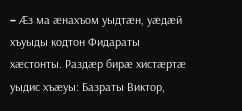– Æз ма æнахъом уыдтæн, уæдæй хъуыды кодтон Фидараты хæстонты. Раздæр бирæ хистæртæ уыдис хъæуы: Базраты Виктор,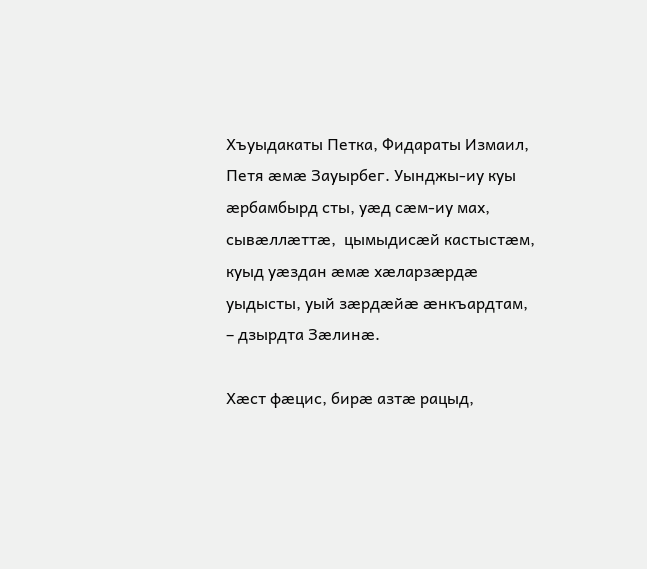Хъуыдакаты Петка, Фидараты Измаил, Петя æмæ Зауырбег. Уынджы-иу куы æрбамбырд сты, уæд сæм-иу мах, сывæллæттæ,  цымыдисæй кастыстæм, куыд уæздан æмæ хæларзæрдæ уыдысты, уый зæрдæйæ æнкъардтам, – дзырдта Зæлинæ.

Хæст фæцис, бирæ азтæ рацыд,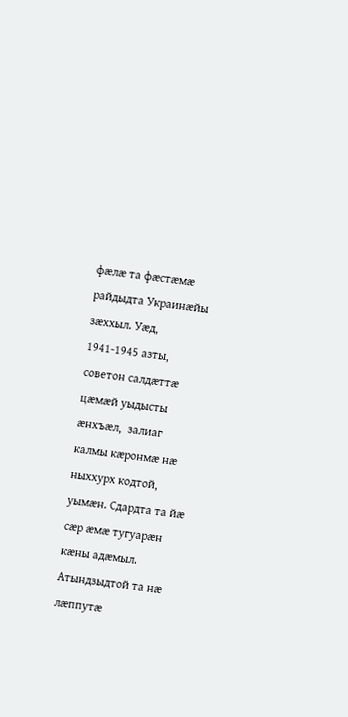фæлæ та фæстæмæ райдыдта Украинæйы зæххыл. Уæд, 1941-1945 азты,  советон салдæттæ  цæмæй уыдысты æнхъæл,  залиаг калмы кæронмæ нæ ныххурх кодтой, уымæн. Сдардта та йæ сæр æмæ тугуарæн кæны адæмыл. Атындзыдтой та нæ лæппутæ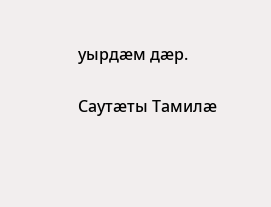уырдæм дæр.

Саутæты Тамилæ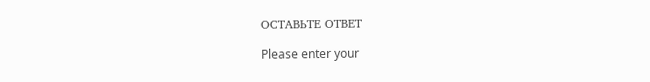ОСТАВЬТЕ ОТВЕТ

Please enter your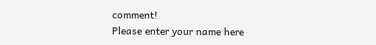comment!
Please enter your name here